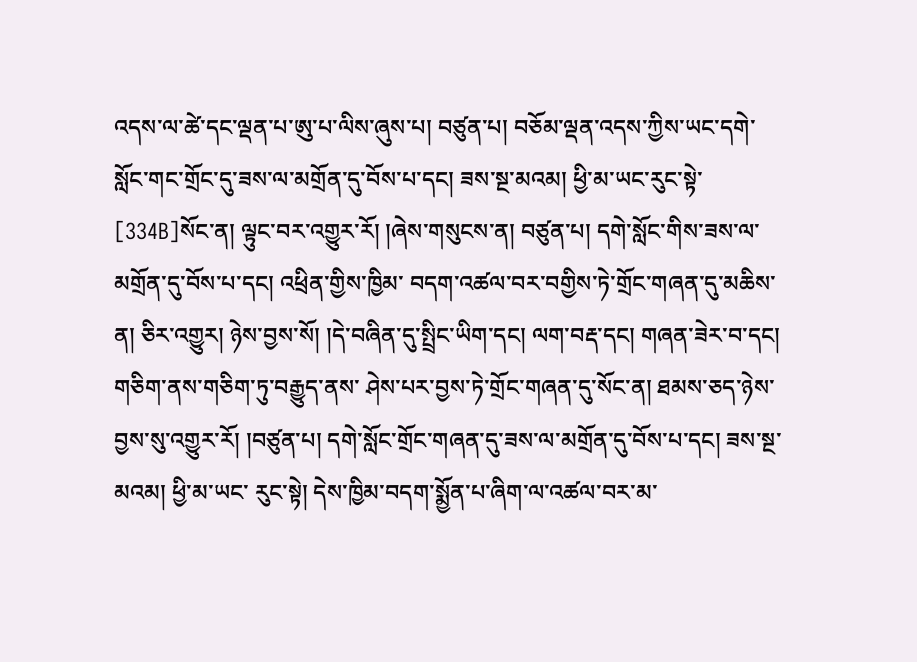འདས་ལ་ཚེ་དང་ལྡན་པ་ཨུ་པ་ལིས་ཞུས་པ། བཙུན་པ། བཅོམ་ལྡན་འདས་ཀྱིས་ཡང་དགེ་སློང་གང་གྲོང་དུ་ཟས་ལ་མགྲོན་དུ་བོས་པ་དང། ཟས་སྔ་མའམ། ཕྱི་མ་ཡང་རུང་སྟེ་ [334B]སོང་ན། ལྟུང་བར་འགྱུར་རོ། །ཞེས་གསུངས་ན། བཙུན་པ། དགེ་སློང་གིས་ཟས་ལ་མགྲོན་དུ་བོས་པ་དང། འཕྲིན་གྱིས་ཁྱིམ་ བདག་འཚལ་བར་བགྱིས་ཏེ་གྲོང་གཞན་དུ་མཆིས་ན། ཅིར་འགྱུར། ཉེས་བྱས་སོ། །དེ་བཞིན་དུ་སྤྲིང་ཡིག་དང། ལག་བརྡ་དང། གཞན་ཟེར་བ་དང། གཅིག་ནས་གཅིག་ཏུ་བརྒྱུད་ནས་ ཤེས་པར་བྱས་ཏེ་གྲོང་གཞན་དུ་སོང་ན། ཐམས་ཅད་ཉེས་བྱས་སུ་འགྱུར་རོ། །བཙུན་པ། དགེ་སློང་གྲོང་གཞན་དུ་ཟས་ལ་མགྲོན་དུ་བོས་པ་དང། ཟས་སྔ་མའམ། ཕྱི་མ་ཡང་ རུང་སྟེ། དེས་ཁྱིམ་བདག་སྨྱོན་པ་ཞིག་ལ་འཚལ་བར་མ་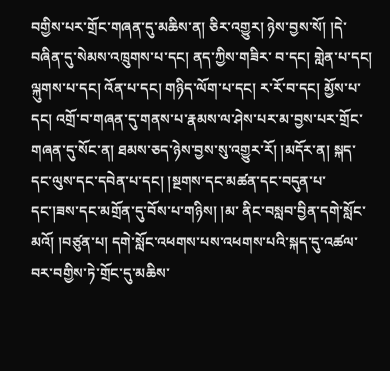བགྱིས་པར་གྲོང་གཞན་དུ་མཆིས་ན། ཅིར་འགྱུར། ཉེས་བྱས་སོ། །དེ་བཞིན་དུ་སེམས་འཁྲུགས་པ་དང། ནད་ཀྱིས་གཟིར་ བ་དང། གླེན་པ་དང། ལྐུགས་པ་དང། འོན་པ་དང། གཉིད་ལོག་པ་དང། ར་རོ་བ་དང། མྱོས་པ་དང། འགྲོ་བ་གཞན་དུ་གནས་པ་རྣམས་ལ་ཤེས་པར་མ་བྱས་པར་གྲོང་ གཞན་དུ་སོང་ན། ཐམས་ཅད་ཉེས་བྱས་སུ་འགྱུར་རོ། །མདོར་ན། སྐད་དང་ལུས་དང་དབེན་པ་དང། །སྔགས་དང་མཚན་དང་བདུན་པ་དང་།ཟས་དང་མགྲོན་དུ་བོས་པ་གཉིས། །མ་ ནིང་བསླབ་བྱིན་དགེ་སློང་མའོ། །བཙུན་པ། དགེ་སློང་འཕགས་པས་འཕགས་པའི་སྐད་དུ་འཚལ་བར་བགྱིས་ཏེ་གྲོང་དུ་མཆིས་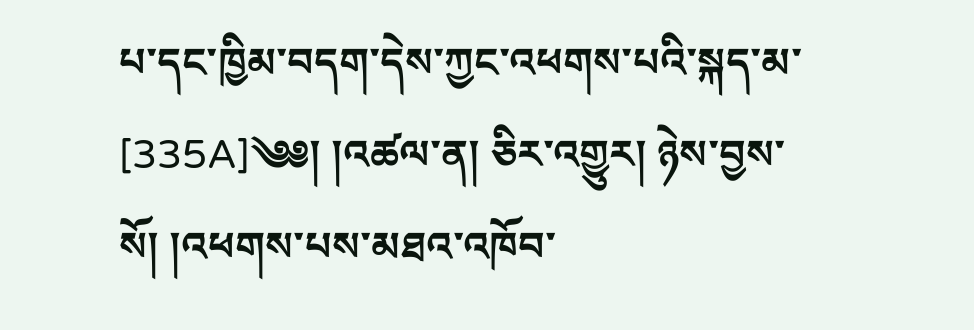པ་དང་ཁྱིམ་བདག་དེས་ཀྱང་འཕགས་པའི་སྐད་མ་ [335A]༄༅། །འཚལ་ན། ཅིར་འགྱུར། ཉེས་བྱས་སོ། །འཕགས་པས་མཐའ་འཁོབ་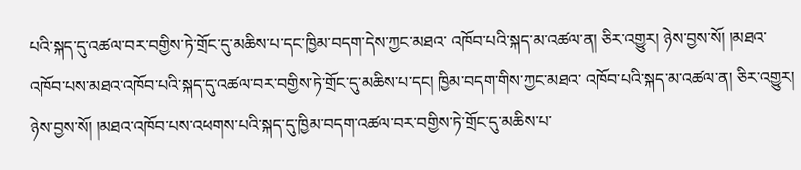པའི་སྐད་དུ་འཚལ་བར་བགྱིས་ཏེ་གྲོང་དུ་མཆིས་པ་དང་ཁྱིམ་བདག་དེས་ཀྱང་མཐའ་ འཁོབ་པའི་སྐད་མ་འཚལ་ན། ཅིར་འགྱུར། ཉེས་བྱས་སོ། །མཐའ་འཁོབ་པས་མཐའ་འཁོབ་པའི་སྐད་དུ་འཚལ་བར་བགྱིས་ཏེ་གྲོང་དུ་མཆིས་པ་དང། ཁྱིམ་བདག་གིས་ཀྱང་མཐའ་ འཁོབ་པའི་སྐད་མ་འཚལ་ན། ཅིར་འགྱུར། ཉེས་བྱས་སོ། །མཐའ་འཁོབ་པས་འཕགས་པའི་སྐད་དུ་ཁྱིམ་བདག་འཚལ་བར་བགྱིས་ཏེ་གྲོང་དུ་མཆིས་པ་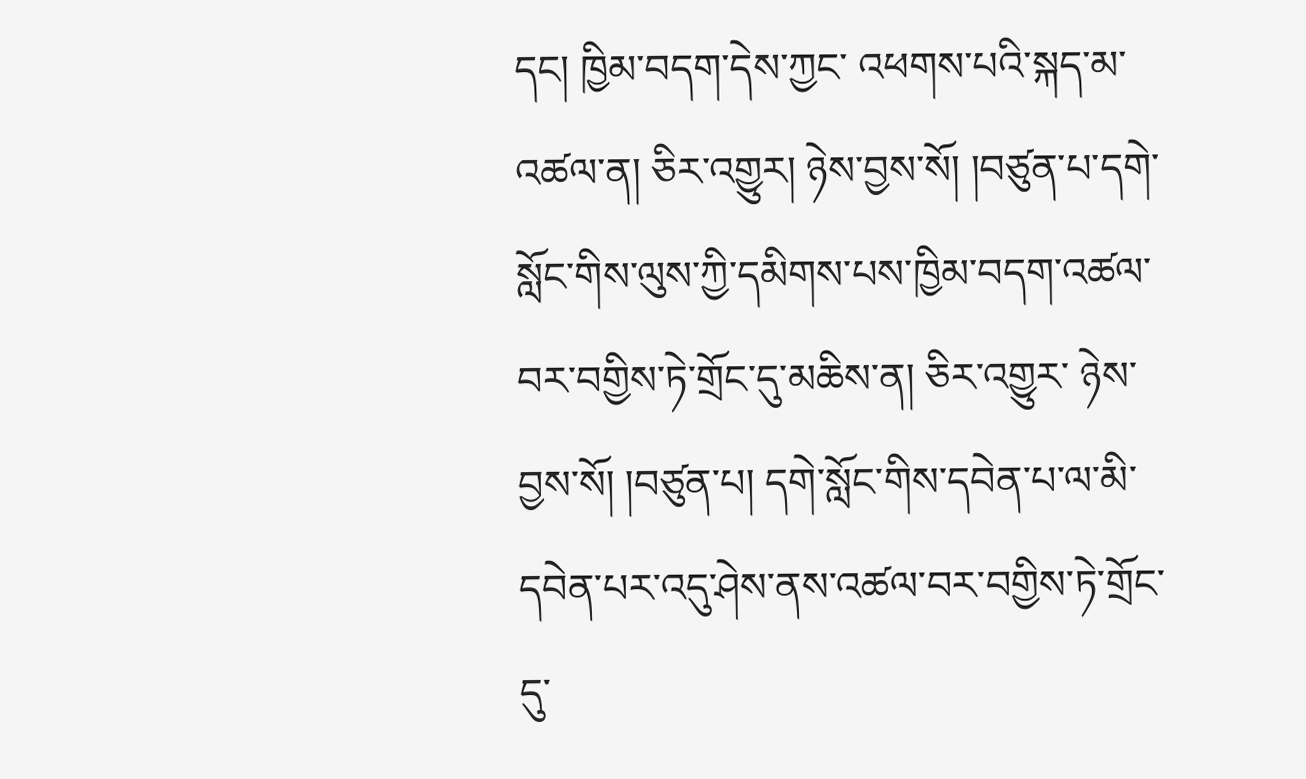དང། ཁྱིམ་བདག་དེས་ཀྱང་ འཕགས་པའི་སྐད་མ་འཚལ་ན། ཅིར་འགྱུར། ཉེས་བྱས་སོ། །བཙུན་པ་དགེ་སློང་གིས་ལུས་ཀྱི་དམིགས་པས་ཁྱིམ་བདག་འཚལ་བར་བགྱིས་ཏེ་གྲོང་དུ་མཆིས་ན། ཅིར་འགྱུར་ ཉེས་བྱས་སོ། །བཙུན་པ། དགེ་སློང་གིས་དབེན་པ་ལ་མི་དབེན་པར་འདུ་ཤེས་ནས་འཚལ་བར་བགྱིས་ཏེ་གྲོང་དུ་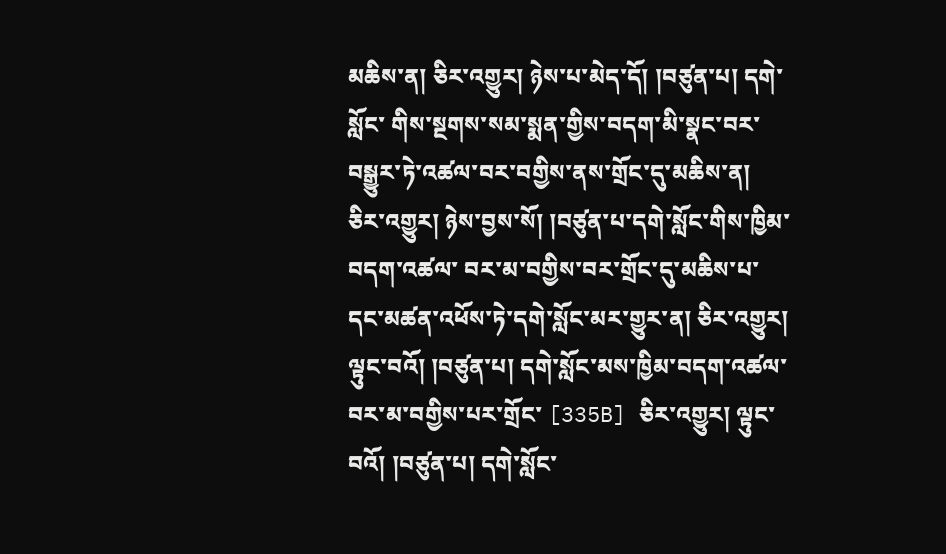མཆིས་ན། ཅིར་འགྱུར། ཉེས་པ་མེད་དོ། །བཙུན་པ། དགེ་སློང་ གིས་སྔགས་སམ་སྨན་གྱིས་བདག་མི་སྣང་བར་བསྒྱུར་ཏེ་འཚལ་བར་བགྱིས་ནས་གྲོང་དུ་མཆིས་ན། ཅིར་འགྱུར། ཉེས་བྱས་སོ། །བཙུན་པ་དགེ་སློང་གིས་ཁྱིམ་བདག་འཚལ་ བར་མ་བགྱིས་བར་གྲོང་དུ་མཆིས་པ་དང་མཚན་འཕོས་ཏེ་དགེ་སློང་མར་གྱུར་ན། ཅིར་འགྱུར། ལྟུང་བའོ། །བཙུན་པ། དགེ་སློང་མས་ཁྱིམ་བདག་འཚལ་བར་མ་བགྱིས་པར་གྲོང་ [335B] ཅིར་འགྱུར། ལྟུང་བའོ། །བཙུན་པ། དགེ་སློང་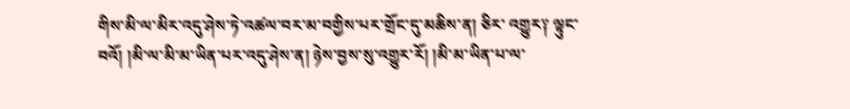གིས་མི་ལ་མིར་འདུ་ཤེས་ཏེ་འཚལ་བར་མ་བགྱིས་པར་གྲོང་དུ་མཆིས་ན། ཅིར་ འགྱུར༑ ལྟུང་བའོ། །མི་ལ་མི་མ་ཡིན་པར་འདུ་ཤེས་ན། ཉེས་བྱས་སུ་འགྱུར་རོ། །མི་མ་ཡིན་པ་ལ་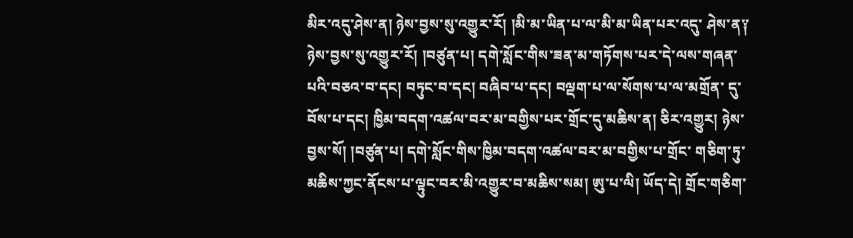མིར་འདུ་ཤེས་ན། ཉེས་བྱས་སུ་འགྱུར་རོ། །མི་མ་ཡིན་པ་ལ་མི་མ་ཡིན་པར་འདུ་ ཤེས་ན༑ ཉེས་བྱས་སུ་འགྱུར་རོ། །བཙུན་པ། དགེ་སློང་གིས་ཟན་མ་གཏོགས་པར་དེ་ལས་གཞན་པའི་བཅའ་བ་དང། བཏུང་བ་དང། བཞིབ་པ་དང། བལྡག་པ་ལ་སོགས་པ་ལ་མགྲོན་ དུ་བོས་པ་དང། ཁྱིམ་བདག་འཚལ་བར་མ་བགྱིས་པར་གྲོང་དུ་མཆིས་ན། ཅིར་འགྱུར། ཉེས་བྱས་སོ། །བཙུན་པ། དགེ་སློང་གིས་ཁྱིམ་བདག་འཚལ་བར་མ་བགྱིས་པ་གྲོང་ གཅིག་ཏུ་མཆིས་ཀྱང་ནོངས་པ་ལྟུང་བར་མི་འགྱུར་བ་མཆིས་སམ། ཨུ་པ་ལི། ཡོད་དེ། གྲོང་གཅིག་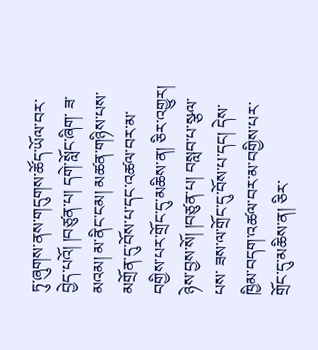ཏུ་ཞུགས་ནས་གདུགས་ཚོད་ཡོལ་བར་བྱེད་པའོ། །བཙུན་པ། དགེ་སློང་ཞིག་ ཟ་མའམ། མ་ནིང་ངམ། མཚན་གཉིས་པས་མགྲོན་དུ་བོས་པ་དང་འཚལ་བར་མ་བགྱིས་པར་གྲོང་དུ་མཆིས་ན། ཅིར་འགྱུར། ཉེས་བྱས་སོ། །བཙུན་པ། བསླབ་པ་སྩལ་པས་ ཟས་ལ་གྲོང་དུ་བོས་པ་དང། དེས་ཁྱིམ་བདག་འཚལ་བར་མ་བགྱིས་པར་གྲོང་དུ་མཆིས་ན། ཅིར་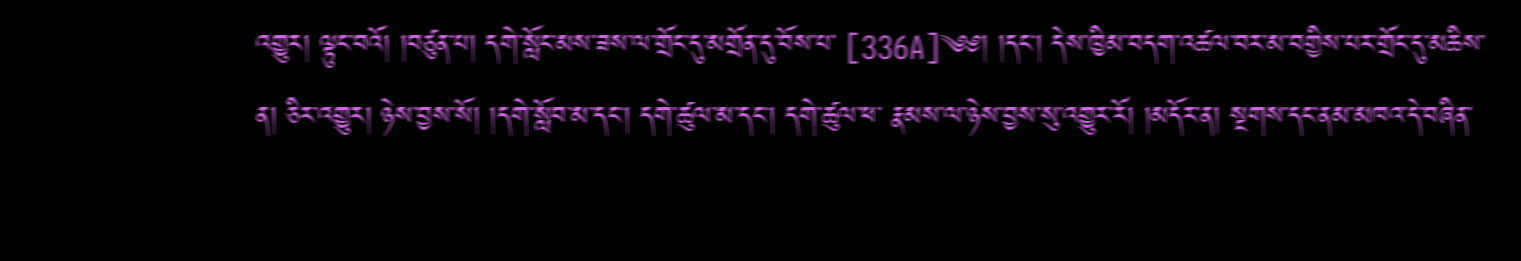འགྱུར། ལྟུང་བའོ། །བཙུན་པ། དགེ་སློང་མས་ཟས་ལ་གྲོང་དུ་མགྲོན་དུ་བོས་པ་ [336A]༄༅། །དང། དེས་ཁྱིམ་བདག་འཚལ་བར་མ་བགྱིས་པར་གྲོང་དུ་མཆིས་ན། ཅིར་འགྱུར། ཉེས་བྱས་སོ། །དགེ་སློབ་མ་དང། དགེ་ཚུལ་མ་དང། དགེ་ཚུལ་ཕ་ རྣམས་ལ་ཉེས་བྱས་སུ་འགྱུར་རོ། །མདོར་ན། སྔགས་དང་ནམ་མཁའ་དེ་བཞིན་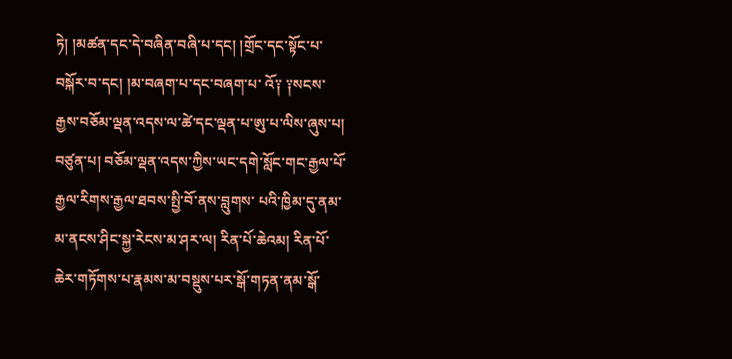ཏེ། །མཚན་དང་དེ་བཞིན་བཞི་པ་དང། །གྲོང་དང་སྟོང་པ་བསྐོར་བ་དང། །མ་བཞག་པ་དང་བཞག་པ་ འོ༑ ༑སངས་རྒྱས་བཅོམ་ལྡན་འདས་ལ་ཚེ་དང་ལྡན་པ་ཨུ་པ་ལིས་ཞུས་པ། བཙུན་པ། བཅོམ་ལྡན་འདས་ཀྱིས་ཡང་དགེ་སློང་གང་རྒྱལ་པོ་རྒྱལ་རིགས་རྒྱལ་ཐབས་སྤྱི་བོ་ནས་བླུགས་ པའི་ཁྱིམ་དུ་ནམ་མ་ནངས་ཤིང་སྐྱ་རེངས་མ་ཤར་ལ། རིན་པོ་ཆེའམ། རིན་པོ་ཆེར་གཏོགས་པ་རྣམས་མ་བསྡུས་པར་སྒོ་གཏན་ནམ་སྒོ་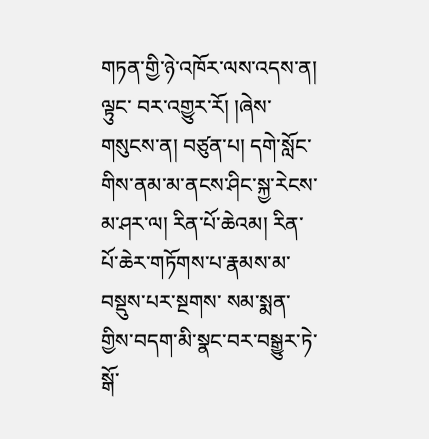གཏན་གྱི་ཉེ་འཁོར་ལས་འདས་ན། ལྟུང་ བར་འགྱུར་རོ། །ཞེས་གསུངས་ན། བཙུན་པ། དགེ་སློང་གིས་ནམ་མ་ནངས་ཤིང་སྐྱ་རེངས་མ་ཤར་ལ། རིན་པོ་ཆེའམ། རིན་པོ་ཆེར་གཏོགས་པ་རྣམས་མ་བསྡུས་པར་སྔགས་ སམ་སྨན་གྱིས་བདག་མི་སྣང་བར་བསྒྱུར་ཏེ་སྒོ་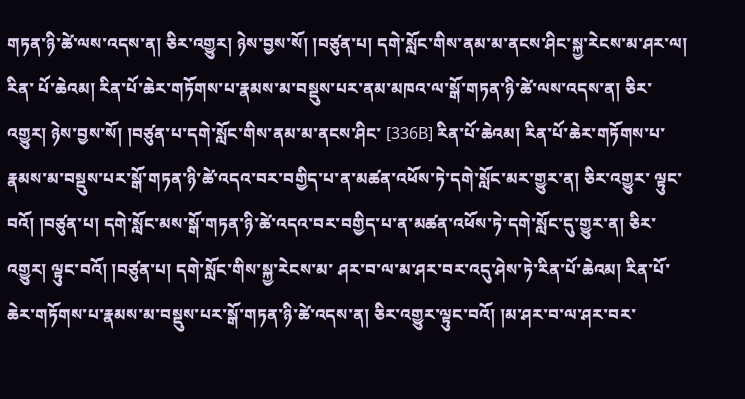གཏན་ཉི་ཚེ་ལས་འདས་ན། ཅིར་འགྱུར། ཉེས་བྱས་སོ། །བཙུན་པ། དགེ་སློང་གིས་ནམ་མ་ནངས་ཤིང་སྐྱ་རེངས་མ་ཤར་ལ། རིན་ པོ་ཆེའམ། རིན་པོ་ཆེར་གཏོགས་པ་རྣམས་མ་བསྡུས་པར་ནམ་མཁའ་ལ་སྒོ་གཏན་ཉི་ཚེ་ལས་འདས་ན། ཅིར་འགྱུར། ཉེས་བྱས་སོ། །བཙུན་པ་དགེ་སློང་གིས་ནམ་མ་ནངས་ཤིང་ [336B] རིན་པོ་ཆེའམ། རིན་པོ་ཆེར་གཏོགས་པ་རྣམས་མ་བསྡུས་པར་སྒོ་གཏན་ཉི་ཚེ་འདའ་བར་བགྱིད་པ་ན་མཚན་འཕོས་ཏེ་དགེ་སློང་མར་གྱུར་ན། ཅིར་འགྱུར་ ལྟུང་བའོ། །བཙུན་པ། དགེ་སློང་མས་སྒོ་གཏན་ཉི་ཚེ་འདའ་བར་བགྱིད་པ་ན་མཚན་འཕོས་ཏེ་དགེ་སློང་དུ་གྱུར་ན། ཅིར་འགྱུར། ལྟུང་བའོ། །བཙུན་པ། དགེ་སློང་གིས་སྐྱ་རེངས་མ་ ཤར་བ་ལ་མ་ཤར་བར་འདུ་ཤེས་ཏེ་རིན་པོ་ཆེའམ། རིན་པོ་ཆེར་གཏོགས་པ་རྣམས་མ་བསྡུས་པར་སྒོ་གཏན་ཉི་ཚེ་འདས་ན། ཅིར་འགྱུར་ལྟུང་བའོ། །མ་ཤར་བ་ལ་ཤར་བར་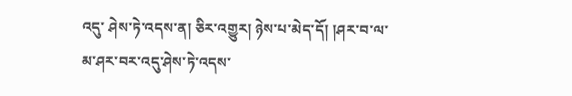འདུ་ ཤེས་ཏེ་འདས་ན། ཅིར་འགྱུར། ཉེས་པ་མེད་དོ། །ཤར་བ་ལ་མ་ཤར་བར་འདུ་ཤེས་ཏེ་འདས་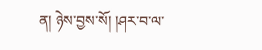ན། ཉེས་བྱས་སོ། །ཤར་བ་ལ་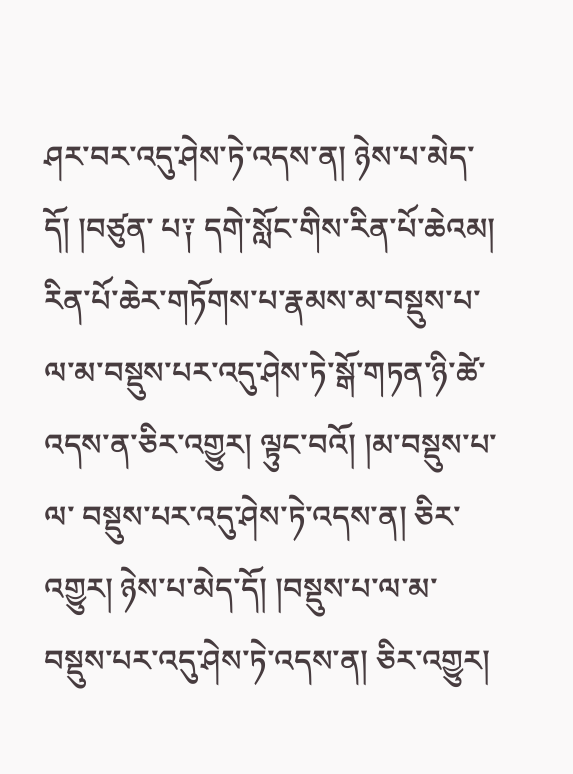ཤར་བར་འདུ་ཤེས་ཏེ་འདས་ན། ཉེས་པ་མེད་དོ། །བཙུན་ པ༑ དགེ་སློང་གིས་རིན་པོ་ཆེའམ། རིན་པོ་ཆེར་གཏོགས་པ་རྣམས་མ་བསྡུས་པ་ལ་མ་བསྡུས་པར་འདུ་ཤེས་ཏེ་སྒོ་གཏན་ཉི་ཚེ་འདས་ན་ཅིར་འགྱུར། ལྟུང་བའོ། །མ་བསྡུས་པ་ལ་ བསྡུས་པར་འདུ་ཤེས་ཏེ་འདས་ན། ཅིར་འགྱུར། ཉེས་པ་མེད་དོ། །བསྡུས་པ་ལ་མ་བསྡུས་པར་འདུ་ཤེས་ཏེ་འདས་ན། ཅིར་འགྱུར།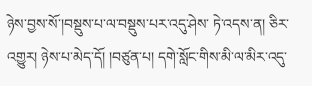ཉེས་བྱས་སོ་།བསྡུས་པ་ལ་བསྡུས་པར་འདུ་ཤེས་ ཏེ་འདས་ན། ཅིར་འགྱུར། ཉེས་པ་མེད་དོ། །བཙུན་པ། དགེ་སློང་གིས་མི་ལ་མིར་འདུ་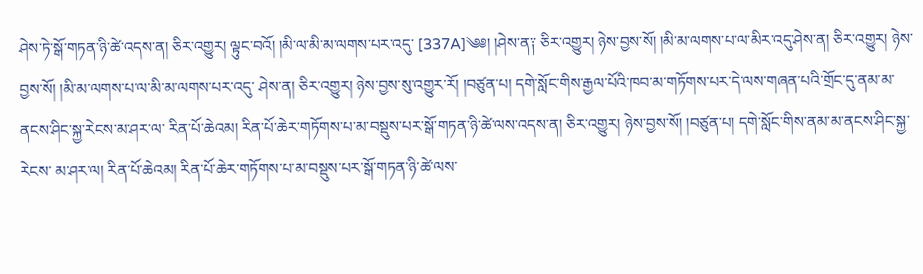ཤེས་ཏེ་སྒོ་གཏན་ཉི་ཚེ་འདས་ན། ཅིར་འགྱུར། ལྟུང་བའོ། །མི་ལ་མི་མ་ལགས་པར་འདུ་ [337A]༄༅། །ཤེས་ན༑ ཅིར་འགྱུར། ཉེས་བྱས་སོ། །མི་མ་ལགས་པ་ལ་མིར་འདུ་ཤེས་ན། ཅིར་འགྱུར། ཉེས་བྱས་སོ། །མི་མ་ལགས་པ་ལ་མི་མ་ལགས་པར་འདུ་ ཤེས་ན། ཅིར་འགྱུར། ཉེས་བྱས་སུ་འགྱུར་རོ། །བཙུན་པ། དགེ་སློང་གིས་རྒྱལ་པོའི་ཁབ་མ་གཏོགས་པར་དེ་ལས་གཞན་པའི་གྲོང་དུ་ནམ་མ་ནངས་ཤིང་སྐྱ་རེངས་མ་ཤར་ལ་ རིན་པོ་ཆེའམ། རིན་པོ་ཆེར་གཏོགས་པ་མ་བསྡུས་པར་སྒོ་གཏན་ཉི་ཚེ་ལས་འདས་ན། ཅིར་འགྱུར། ཉེས་བྱས་སོ། །བཙུན་པ། དགེ་སློང་གིས་ནམ་མ་ནངས་ཤིང་སྐྱ་རེངས་ མ་ཤར་ལ། རིན་པོ་ཆེའམ། རིན་པོ་ཆེར་གཏོགས་པ་མ་བསྡུས་པར་སྒོ་གཏན་ཉི་ཚེ་ལས་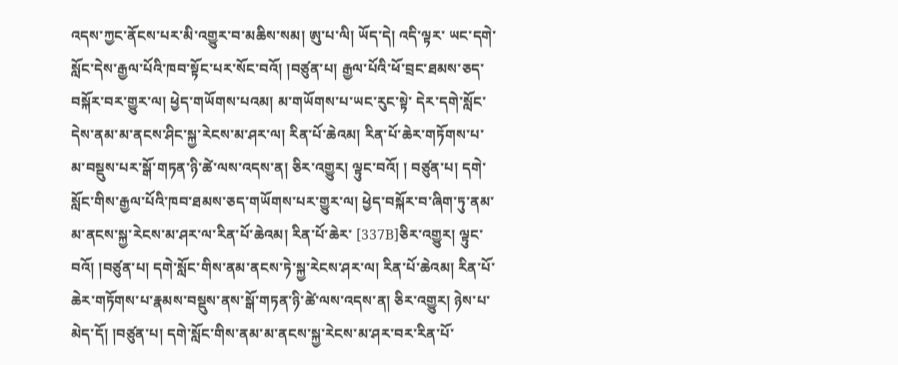འདས་ཀྱང་ནོངས་པར་མི་འགྱུར་བ་མཆིས་སམ། ཨུ་པ་ལི། ཡོད་དེ། འདི་ལྟར་ ཡང་དགེ་སློང་དེས་རྒྱལ་པོའི་ཁབ་སྟོང་པར་སོང་བའོ། །བཙུན་པ། རྒྱལ་པོའི་ཕོ་བྲང་ཐམས་ཅད་བསྐོར་བར་གྱུར་ལ། ཕྱེད་གཡོགས་པའམ། མ་གཡོགས་པ་ཡང་རུང་སྟེ་ དེར་དགེ་སློང་དེས་ནམ་མ་ནངས་ཤིང་སྐྱ་རེངས་མ་ཤར་ལ། རིན་པོ་ཆེའམ། རིན་པོ་ཆེར་གཏོགས་པ་མ་བསྡུས་པར་སྒོ་གཏན་ཉི་ཚེ་ལས་འདས་ན། ཅིར་འགྱུར། ལྟུང་བའོ། ། བཙུན་པ། དགེ་སློང་གིས་རྒྱལ་པོའི་ཁབ་ཐམས་ཅད་གཡོགས་པར་གྱུར་ལ། ཕྱེད་བསྐོར་བ་ཞིག་ཏུ་ནམ་མ་ནངས་སྐྱ་རེངས་མ་ཤར་ལ་རིན་པོ་ཆེའམ། རིན་པོ་ཆེར་ [337B]ཅིར་འགྱུར། ལྟུང་བའོ། །བཙུན་པ། དགེ་སློང་གིས་ནམ་ནངས་ཏེ་སྐྱ་རེངས་ཤར་ལ། རིན་པོ་ཆེའམ། རིན་པོ་ ཆེར་གཏོགས་པ་རྣམས་བསྡུས་ནས་སྒོ་གཏན་ཉི་ཚེ་ལས་འདས་ན། ཅིར་འགྱུར། ཉེས་པ་མེད་དོ། །བཙུན་པ། དགེ་སློང་གིས་ནམ་མ་ནངས་སྐྱ་རེངས་མ་ཤར་བར་རིན་པོ་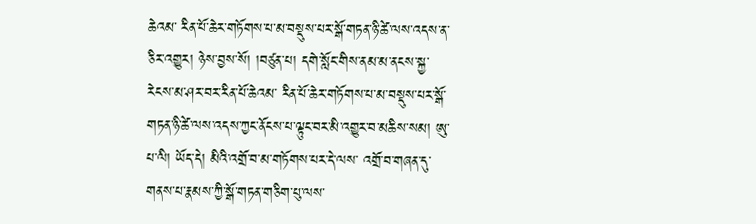ཆེའམ་ རིན་པོ་ཆེར་གཏོགས་པ་མ་བསྡུས་པར་སྒོ་གཏན་ཉི་ཚེ་ལས་འདས་ན་ཅིར་འགྱུར། ཉེས་བྱས་སོ། །བཙུན་པ། དགེ་སློང་གིས་ནམ་མ་ནངས་སྐྱ་རེངས་མ་ཤར་བར་རིན་པོ་ཆེའམ་ རིན་པོ་ཆེར་གཏོགས་པ་མ་བསྡུས་པར་སྒོ་གཏན་ཉི་ཚེ་ལས་འདས་ཀྱང་ནོངས་པ་ལྟུང་བར་མི་འགྱུར་བ་མཆིས་སམ། ཨུ་པ་ལི། ཡོད་དེ། མིའི་འགྲོ་བ་མ་གཏོགས་པར་དེ་ལས་ འགྲོ་བ་གཞན་དུ་གནས་པ་རྣམས་ཀྱི་སྒོ་གཏན་གཅིག་པུ་ལས་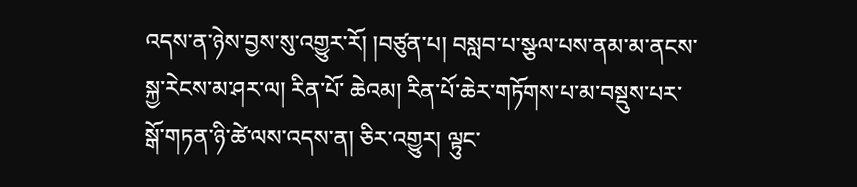འདས་ན་ཉེས་བྱས་སུ་འགྱུར་རོ། །བཙུན་པ། བསླབ་པ་སྩལ་པས་ནམ་མ་ནངས་སྐྱ་རེངས་མ་ཤར་ལ། རིན་པོ་ ཆེའམ། རིན་པོ་ཆེར་གཏོགས་པ་མ་བསྡུས་པར་སྒོ་གཏན་ཉི་ཚེ་ལས་འདས་ན། ཅིར་འགྱུར། ལྟུང་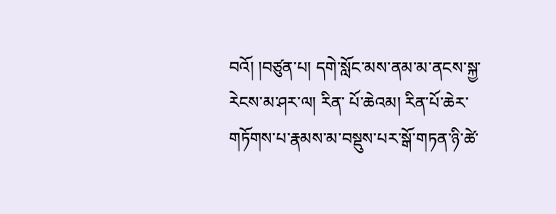བའོ། །བཙུན་པ། དགེ་སློང་མས་ནམ་མ་ནངས་སྐྱ་རེངས་མ་ཤར་ལ། རིན་ པོ་ཆེའམ། རིན་པོ་ཆེར་གཏོགས་པ་རྣམས་མ་བསྡུས་པར་སྒོ་གཏན་ཉི་ཚེ་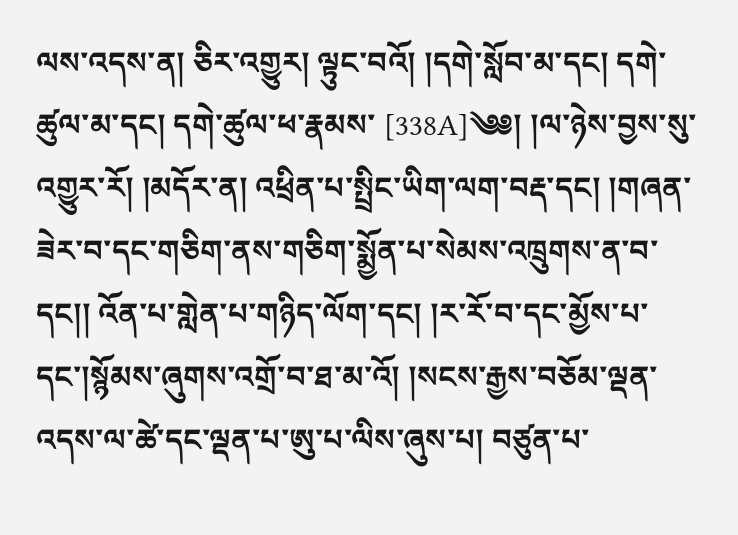ལས་འདས་ན། ཅིར་འགྱུར། ལྟུང་བའོ། །དགེ་སློབ་མ་དང། དགེ་ཚུལ་མ་དང། དགེ་ཚུལ་ཕ་རྣམས་ [338A]༄༅། །ལ་ཉེས་བྱས་སུ་འགྱུར་རོ། །མདོར་ན། འཕྲིན་པ་སྤྲིང་ཡིག་ལག་བརྡ་དང། །གཞན་ཟེར་བ་དང་གཅིག་ནས་གཅིག་སྨྱོན་པ་སེམས་འཁྲུགས་ན་བ་དང།། འོན་པ་གླེན་པ་གཉིད་ལོག་དང། །ར་རོ་བ་དང་མྱོས་པ་དང་།སྙོམས་ཞུགས་འགྲོ་བ་ཐ་མ་འོ། །སངས་རྒྱས་བཅོམ་ལྡན་འདས་ལ་ཚེ་དང་ལྡན་པ་ཨུ་པ་ལིས་ཞུས་པ། བཙུན་པ་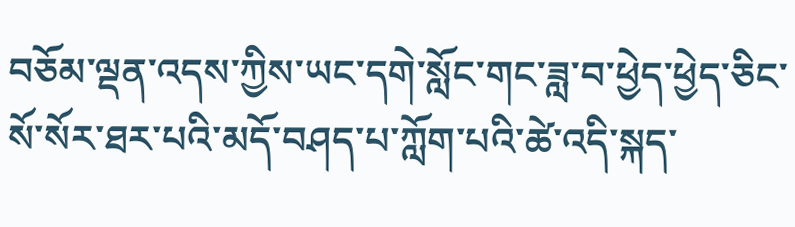བཅོམ་ལྡན་འདས་ཀྱིས་ཡང་དགེ་སློང་གང་ཟླ་བ་ཕྱེད་ཕྱེད་ཅིང་སོ་སོར་ཐར་པའི་མདོ་བཤད་པ་ཀློག་པའི་ཚེ་འདི་སྐད་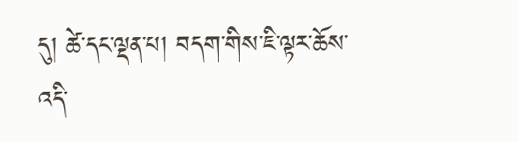དུ། ཚེ་དང་ལྡན་པ། བདག་གིས་ཇི་ལྟར་ཆོས་འདི་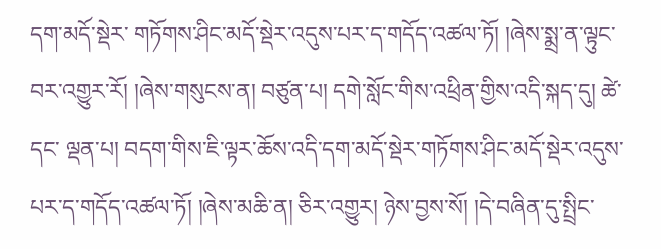དག་མདོ་སྡེར་ གཏོགས་ཤིང་མདོ་སྡེར་འདུས་པར་ད་གདོད་འཚལ་ཏོ། །ཞེས་སྨྲ་ན་ལྟུང་བར་འགྱུར་རོ། །ཞེས་གསུངས་ན། བཙུན་པ། དགེ་སློང་གིས་འཕྲིན་གྱིས་འདི་སྐད་དུ། ཚེ་དང་ ལྡན་པ། བདག་གིས་ཇི་ལྟར་ཆོས་འདི་དག་མདོ་སྡེར་གཏོགས་ཤིང་མདོ་སྡེར་འདུས་པར་ད་གདོད་འཚལ་ཏོ། །ཞེས་མཆི་ན། ཅིར་འགྱུར། ཉེས་བྱས་སོ། །དེ་བཞིན་དུ་སྤྲིང་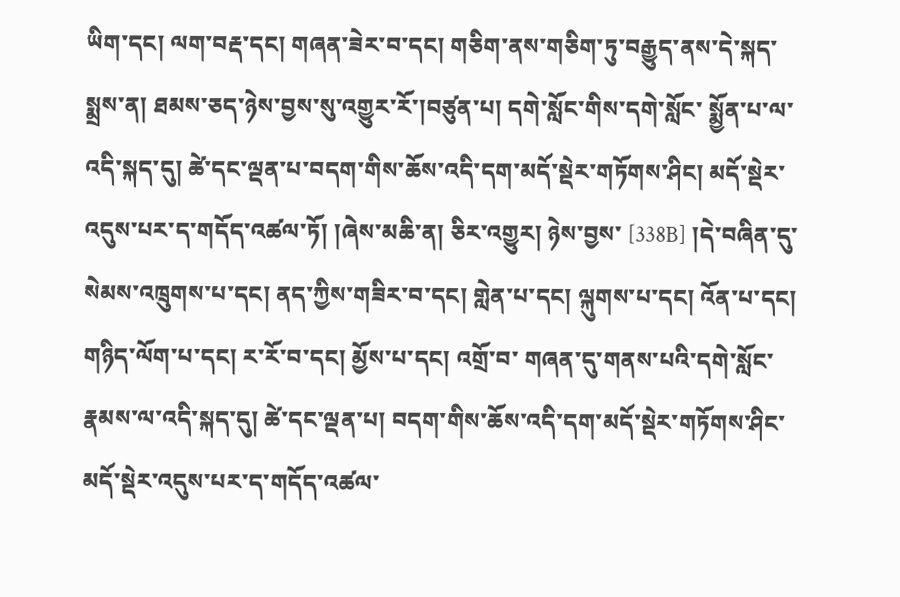ཡིག་དང། ལག་བརྡ་དང། གཞན་ཟེར་བ་དང། གཅིག་ནས་གཅིག་ཏུ་བརྒྱུད་ནས་དེ་སྐད་སྨྲས་ན། ཐམས་ཅད་ཉེས་བྱས་སུ་འགྱུར་རོ་།བཙུན་པ། དགེ་སློང་གིས་དགེ་སློང་ སྨྱོན་པ་ལ་འདི་སྐད་དུ། ཚེ་དང་ལྡན་པ་བདག་གིས་ཆོས་འདི་དག་མདོ་སྡེར་གཏོགས་ཤིང། མདོ་སྡེར་འདུས་པར་ད་གདོད་འཚལ་ཏོ། །ཞེས་མཆི་ན། ཅིར་འགྱུར། ཉེས་བྱས་ [338B] །དེ་བཞིན་དུ་སེམས་འཁྲུགས་པ་དང། ནད་ཀྱིས་གཟིར་བ་དང། གླེན་པ་དང། ལྐུགས་པ་དང། འོན་པ་དང། གཉིད་ལོག་པ་དང། ར་རོ་བ་དང། མྱོས་པ་དང། འགྲོ་བ་ གཞན་དུ་གནས་པའི་དགེ་སློང་རྣམས་ལ་འདི་སྐད་དུ། ཚེ་དང་ལྡན་པ། བདག་གིས་ཆོས་འདི་དག་མདོ་སྡེར་གཏོགས་ཤིང་མདོ་སྡེར་འདུས་པར་ད་གདོད་འཚལ་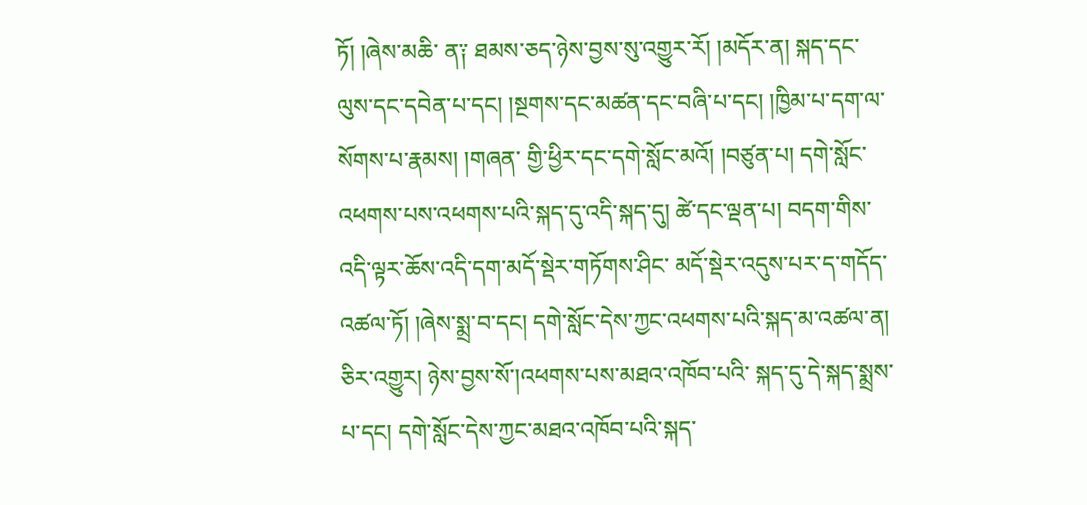ཏོ། །ཞེས་མཆི་ ན༑ ཐམས་ཅད་ཉེས་བྱས་སུ་འགྱུར་རོ། །མདོར་ན། སྐད་དང་ལུས་དང་དབེན་པ་དང། །སྔགས་དང་མཚན་དང་བཞི་པ་དང། །ཁྱིམ་པ་དག་ལ་སོགས་པ་རྣམས། །གཞན་ གྱི་ཕྱིར་དང་དགེ་སློང་མའོ། །བཙུན་པ། དགེ་སློང་འཕགས་པས་འཕགས་པའི་སྐད་དུ་འདི་སྐད་དུ། ཚེ་དང་ལྡན་པ། བདག་གིས་འདི་ལྟར་ཆོས་འདི་དག་མདོ་སྡེར་གཏོགས་ཤིང་ མདོ་སྡེར་འདུས་པར་ད་གདོད་འཚལ་ཏོ། །ཞེས་སྨྲ་བ་དང། དགེ་སློང་དེས་ཀྱང་འཕགས་པའི་སྐད་མ་འཚལ་ན། ཅིར་འགྱུར། ཉེས་བྱས་སོ་།འཕགས་པས་མཐའ་འཁོབ་པའི་ སྐད་དུ་དེ་སྐད་སྨྲས་པ་དང། དགེ་སློང་དེས་ཀྱང་མཐའ་འཁོབ་པའི་སྐད་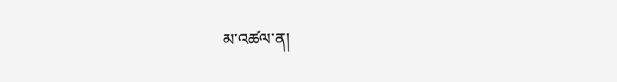མ་འཚལ་ན།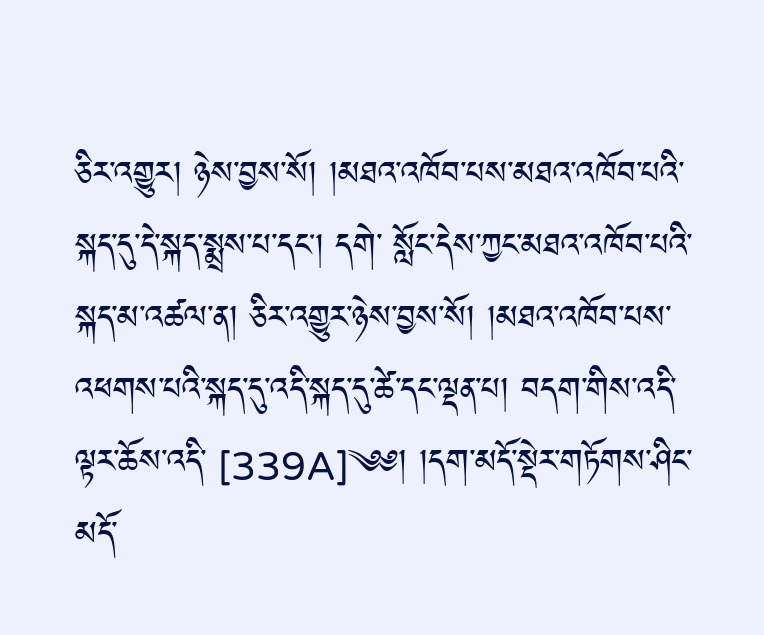ཅིར་འགྱུར། ཉེས་བྱས་སོ། །མཐའ་འཁོབ་པས་མཐའ་འཁོབ་པའི་སྐད་དུ་དེ་སྐད་སྨྲས་པ་དང། དགེ་ སློང་དེས་ཀྱང་མཐའ་འཁོབ་པའི་སྐད་མ་འཚལ་ན། ཅིར་འགྱུར་ཉེས་བྱས་སོ། །མཐའ་འཁོབ་པས་འཕགས་པའི་སྐད་དུ་འདི་སྐད་དུ་ཚེ་དང་ལྡན་པ། བདག་གིས་འདི་ལྟར་ཆོས་འདི་ [339A]༄༅། །དག་མདོ་སྡེར་གཏོགས་ཤིང་མདོ་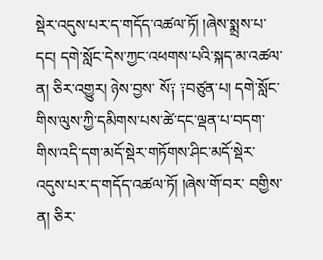སྡེར་འདུས་པར་ད་གདོད་འཚལ་ཏོ། །ཞེས་སྨྲས་པ་དང། དགེ་སློང་དེས་ཀྱང་འཕགས་པའི་སྐད་མ་འཚལ་ན། ཅིར་འགྱུར། ཉེས་བྱས་ སོ༑ ༑བཙུན་པ། དགེ་སློང་གིས་ལུས་ཀྱི་དམིགས་པས་ཚེ་དང་ལྡན་པ་བདག་གིས་འདི་དག་མདོ་སྡེར་གཏོགས་ཤིང་མདོ་སྡེར་འདུས་པར་ད་གདོད་འཚལ་ཏོ། །ཞེས་གོ་བར་ བགྱིས་ན། ཅིར་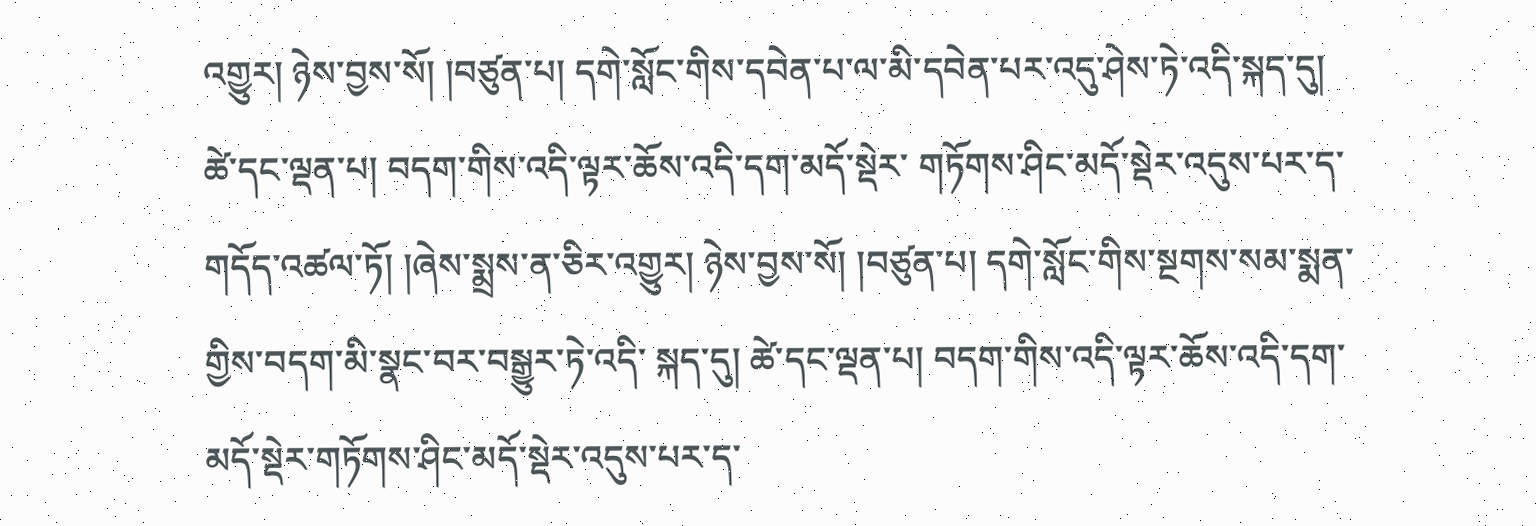འགྱུར། ཉེས་བྱས་སོ། །བཙུན་པ། དགེ་སློང་གིས་དབེན་པ་ལ་མི་དབེན་པར་འདུ་ཤེས་ཏེ་འདི་སྐད་དུ། ཚེ་དང་ལྡན་པ། བདག་གིས་འདི་ལྟར་ཆོས་འདི་དག་མདོ་སྡེར་ གཏོགས་ཤིང་མདོ་སྡེར་འདུས་པར་ད་གདོད་འཚལ་ཏོ། །ཞེས་སྨྲས་ན་ཅིར་འགྱུར། ཉེས་བྱས་སོ། །བཙུན་པ། དགེ་སློང་གིས་སྔགས་སམ་སྨན་གྱིས་བདག་མི་སྣང་བར་བསྒྱུར་ཏེ་འདི་ སྐད་དུ། ཚེ་དང་ལྡན་པ། བདག་གིས་འདི་ལྟར་ཆོས་འདི་དག་མདོ་སྡེར་གཏོགས་ཤིང་མདོ་སྡེར་འདུས་པར་ད་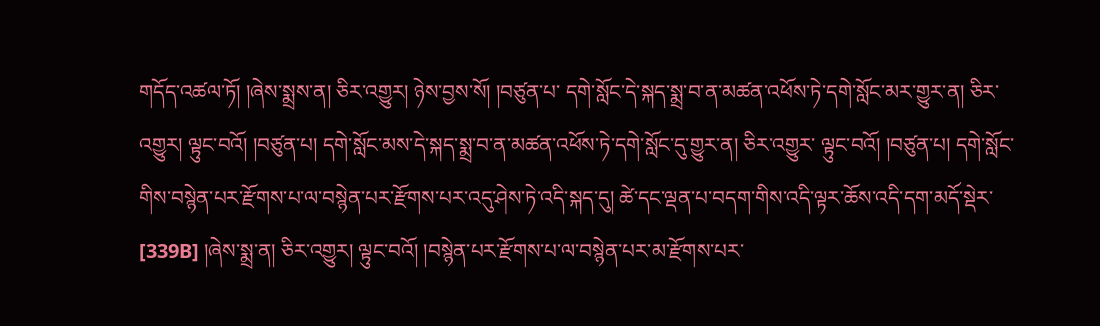གདོད་འཚལ་ཏོ། །ཞེས་སྨྲས་ན། ཅིར་འགྱུར། ཉེས་བྱས་སོ། །བཙུན་པ་ དགེ་སློང་དེ་སྐད་སྨྲ་བ་ན་མཚན་འཕོས་ཏེ་དགེ་སློང་མར་གྱུར་ན། ཅིར་འགྱུར། ལྟུང་བའོ། །བཙུན་པ། དགེ་སློང་མས་དེ་སྐད་སྨྲ་བ་ན་མཚན་འཕོས་ཏེ་དགེ་སློང་དུ་གྱུར་ན། ཅིར་འགྱུར་ ལྟུང་བའོ། །བཙུན་པ། དགེ་སློང་གིས་བསྙེན་པར་རྫོགས་པ་ལ་བསྙེན་པར་རྫོགས་པར་འདུ་ཤེས་ཏེ་འདི་སྐད་དུ། ཚེ་དང་ལྡན་པ་བདག་གིས་འདི་ལྟར་ཆོས་འདི་དག་མདོ་སྡེར་ [339B] །ཞེས་སྨྲ་ན། ཅིར་འགྱུར། ལྟུང་བའོ། །བསྙེན་པར་རྫོགས་པ་ལ་བསྙེན་པར་མ་རྫོགས་པར་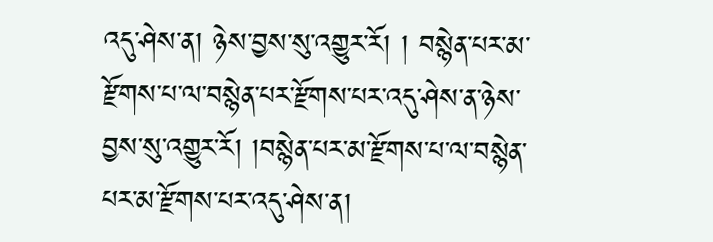འདུ་ཤེས་ན། ཉེས་བྱས་སུ་འགྱུར་རོ། ། བསྙེན་པར་མ་རྫོགས་པ་ལ་བསྙེན་པར་རྫོགས་པར་འདུ་ཤེས་ན་ཉེས་བྱས་སུ་འགྱུར་རོ། །བསྙེན་པར་མ་རྫོགས་པ་ལ་བསྙེན་པར་མ་རྫོགས་པར་འདུ་ཤེས་ན།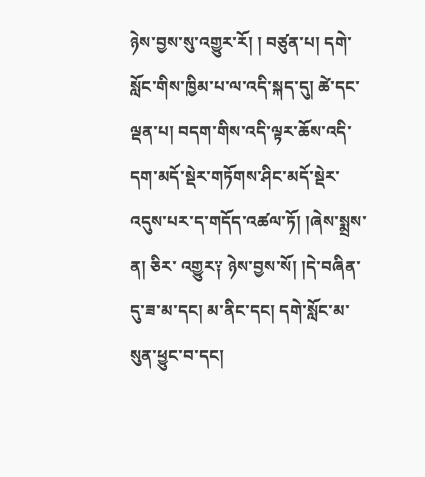ཉེས་བྱས་སུ་འགྱུར་རོ། ། བཙུན་པ། དགེ་སློང་གིས་ཁྱིམ་པ་ལ་འདི་སྐད་དུ། ཚེ་དང་ལྡན་པ། བདག་གིས་འདི་ལྟར་ཆོས་འདི་དག་མདོ་སྡེར་གཏོགས་ཤིང་མདོ་སྡེར་འདུས་པར་ད་གདོད་འཚལ་ཏོ། །ཞེས་སྨྲས་ན། ཅིར་ འགྱུར༑ ཉེས་བྱས་སོ། །དེ་བཞིན་དུ་ཟ་མ་དང། མ་ནིང་དང། དགེ་སློང་མ་སུན་ཕྱུང་བ་དང།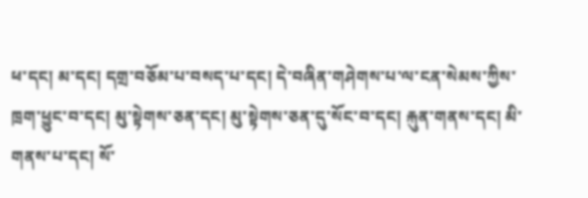ཕ་དང། མ་དང། དགྲ་བཅོམ་པ་བསད་པ་དང། དེ་བཞིན་གཤེགས་པ་ལ་ངན་སེམས་ཀྱིས་ ཁྲག་ཕྱུང་བ་དང། མུ་སྟེགས་ཅན་དང། མུ་སྟེགས་ཅན་དུ་སོང་བ་དང། རྐུན་གནས་དང། མི་གནས་པ་དང། སོ་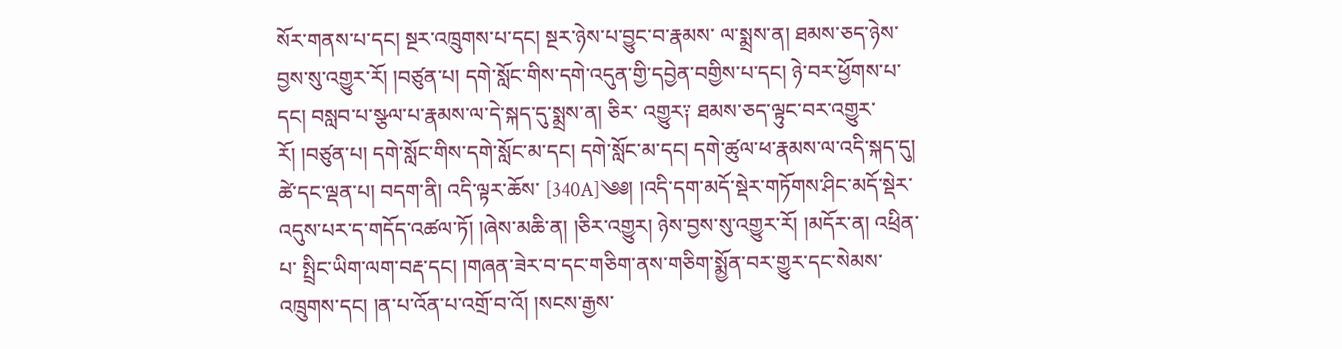སོར་གནས་པ་དང། སྔར་འཁྲུགས་པ་དང། སྔར་ཉེས་པ་བྱུང་བ་རྣམས་ ལ་སྨྲས་ན། ཐམས་ཅད་ཉེས་བྱས་སུ་འགྱུར་རོ། །བཙུན་པ། དགེ་སློང་གིས་དགེ་འདུན་གྱི་དབྱེན་བགྱིས་པ་དང། ཉེ་བར་ཕྱོགས་པ་དང། བསླབ་པ་སྩལ་པ་རྣམས་ལ་དེ་སྐད་དུ་སྨྲས་ན། ཅིར་ འགྱུར༑ ཐམས་ཅད་ལྟུང་བར་འགྱུར་རོ། །བཙུན་པ། དགེ་སློང་གིས་དགེ་སློང་མ་དང། དགེ་སློང་མ་དང། དགེ་ཚུལ་ཕ་རྣམས་ལ་འདི་སྐད་དུ། ཚེ་དང་ལྡན་པ། བདག་ནི། འདི་ལྟར་ཆོས་ [340A]༄༅། །འདི་དག་མདོ་སྡེར་གཏོགས་ཤིང་མདོ་སྡེར་འདུས་པར་ད་གདོད་འཚལ་ཏོ། །ཞེས་མཆི་ན། །ཅིར་འགྱུར། ཉེས་བྱས་སུ་འགྱུར་རོ། །མདོར་ན། འཕྲིན་པ་ སྤྲིང་ཡིག་ལག་བརྡ་དང། །གཞན་ཟེར་བ་དང་གཅིག་ནས་གཅིག་སྨྱོན་བར་གྱུར་དང་སེམས་འཁྲུགས་དང། །ན་པ་འོན་པ་འགྲོ་བ་འོ། །སངས་རྒྱས་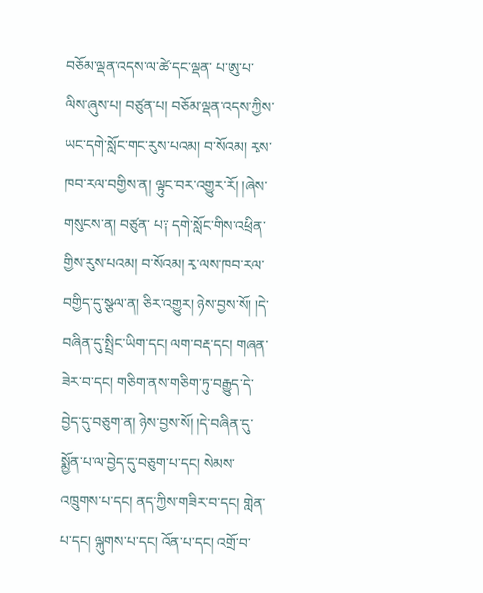བཅོམ་ལྡན་འདས་ལ་ཚེ་དང་ལྡན་ པ་ཨུ་པ་ལིས་ཞུས་པ། བཙུན་པ། བཅོམ་ལྡན་འདས་ཀྱིས་ཡང་དགེ་སློང་གང་རུས་པའམ། བ་སོའམ། རྭས་ཁབ་རལ་བགྱིས་ན། ལྟུང་བར་འགྱུར་རོ། །ཞེས་གསུངས་ན། བཙུན་ པ༑ དགེ་སློང་གིས་འཕྲིན་གྱིས་རུས་པའམ། བ་སོའམ། རྭ་ལས་ཁབ་རལ་བགྱིད་དུ་སྩལ་ན། ཅིར་འགྱུར། ཉེས་བྱས་སོ། །དེ་བཞིན་དུ་སྤྲིང་ཡིག་དང། ལག་བརྡ་དང། གཞན་ ཟེར་བ་དང། གཅིག་ནས་གཅིག་ཏུ་བརྒྱུད་དེ་བྱེད་དུ་བཅུག་ན། ཉེས་བྱས་སོ། །དེ་བཞིན་དུ་སྨྱོན་པ་ལ་བྱེད་དུ་བཅུག་པ་དང། སེམས་འཁྲུགས་པ་དང། ནད་ཀྱིས་གཟིར་བ་དང། གླེན་ པ་དང། ལྐུགས་པ་དང། འོན་པ་དང། འགྲོ་བ་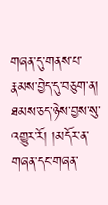གཞན་དུ་གནས་པ་རྣམས་བྱེད་དུ་བཅུག་ན། ཐམས་ཅད་ཉེས་བྱས་སུ་འགྱུར་རོ། །མདོར་ན་གཞན་དང་གཞན་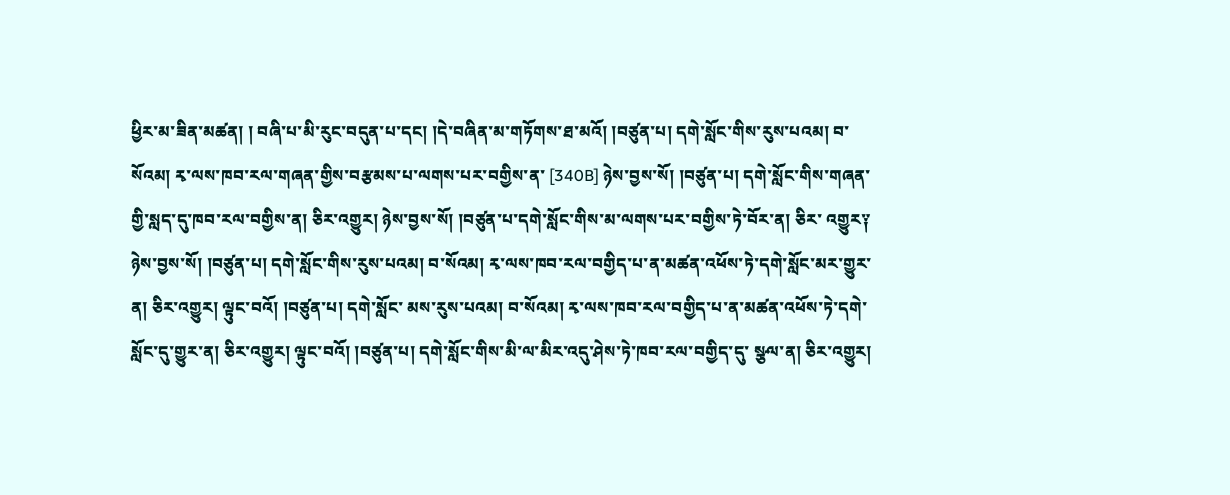ཕྱིར་མ་ཟིན་མཚན། ། བཞི་པ་མི་རུང་བདུན་པ་དང། །དེ་བཞིན་མ་གཏོགས་ཐ་མའོ། །བཙུན་པ། དགེ་སློང་གིས་རུས་པའམ། བ་སོའམ། རྭ་ལས་ཁབ་རལ་གཞན་གྱིས་བརྩམས་པ་ལགས་པར་བགྱིས་ན་ [340B] ཉེས་བྱས་སོ། །བཙུན་པ། དགེ་སློང་གིས་གཞན་གྱི་སླད་དུ་ཁབ་རལ་བགྱིས་ན། ཅིར་འགྱུར། ཉེས་བྱས་སོ། །བཙུན་པ་དགེ་སློང་གིས་མ་ལགས་པར་བགྱིས་ཏེ་བོར་ན། ཅིར་ འགྱུར༑ ཉེས་བྱས་སོ། །བཙུན་པ། དགེ་སློང་གིས་རུས་པའམ། བ་སོའམ། རྭ་ལས་ཁབ་རལ་བགྱིད་པ་ན་མཚན་འཕོས་ཏེ་དགེ་སློང་མར་གྱུར་ན། ཅིར་འགྱུར། ལྟུང་བའོ། །བཙུན་པ། དགེ་སློང་ མས་རུས་པའམ། བ་སོའམ། རྭ་ལས་ཁབ་རལ་བགྱིད་པ་ན་མཚན་འཕོས་ཏེ་དགེ་སློང་དུ་གྱུར་ན། ཅིར་འགྱུར། ལྟུང་བའོ། །བཙུན་པ། དགེ་སློང་གིས་མི་ལ་མིར་འདུ་ཤེས་ཏེ་ཁབ་རལ་བགྱིད་དུ་ སྩལ་ན། ཅིར་འགྱུར།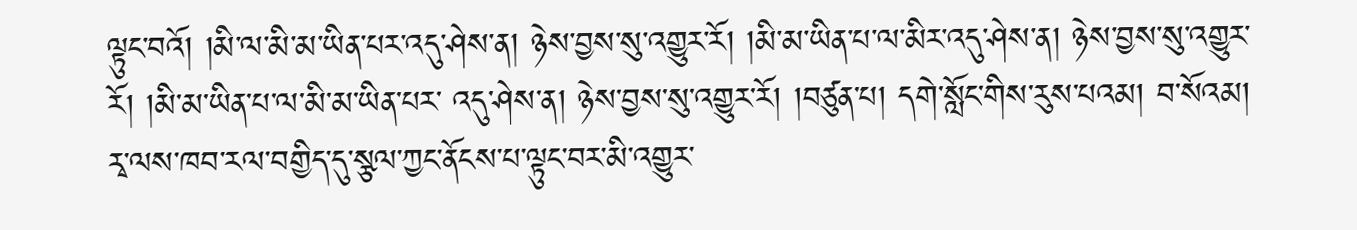ལྟུང་བའོ། །མི་ལ་མི་མ་ཡིན་པར་འདུ་ཤེས་ན། ཉེས་བྱས་སུ་འགྱུར་རོ། །མི་མ་ཡིན་པ་ལ་མིར་འདུ་ཤེས་ན། ཉེས་བྱས་སུ་འགྱུར་རོ། །མི་མ་ཡིན་པ་ལ་མི་མ་ཡིན་པར་ འདུ་ཤེས་ན། ཉེས་བྱས་སུ་འགྱུར་རོ། །བཙུན་པ། དགེ་སློང་གིས་རུས་པའམ། བ་སོའམ། རྭ་ལས་ཁབ་རལ་བགྱིད་དུ་སྩལ་ཀྱང་ནོངས་པ་ལྟུང་བར་མི་འགྱུར་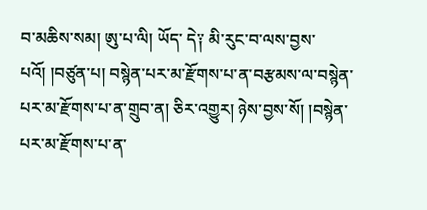བ་མཆིས་སམ། ཨུ་པ་ལི། ཡོད་ དེ༑ མི་རུང་བ་ལས་བྱས་པའོ། །བཙུན་པ། བསྙེན་པར་མ་རྫོགས་པ་ན་བརྩམས་ལ་བསྙེན་པར་མ་རྫོགས་པ་ན་གྲུབ་ན། ཅིར་འགྱུར། ཉེས་བྱས་སོ། །བསྙེན་པར་མ་རྫོགས་པ་ན་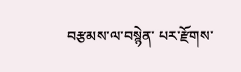བརྩམས་ལ་བསྙེན་ པར་རྫོགས་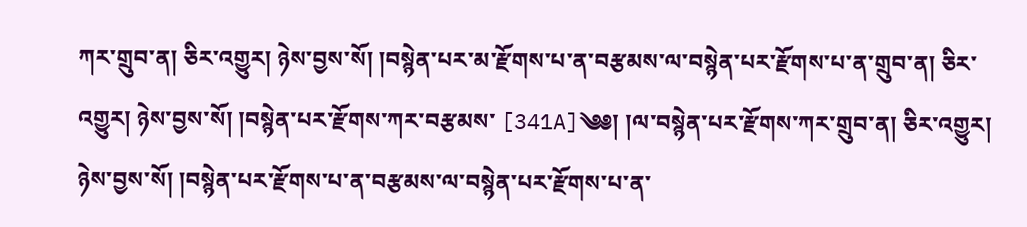ཀར་གྲུབ་ན། ཅིར་འགྱུར། ཉེས་བྱས་སོ། །བསྙེན་པར་མ་རྫོགས་པ་ན་བརྩམས་ལ་བསྙེན་པར་རྫོགས་པ་ན་གྲུབ་ན། ཅིར་འགྱུར། ཉེས་བྱས་སོ། །བསྙེན་པར་རྫོགས་ཀར་བརྩམས་ [341A]༄༅། །ལ་བསྙེན་པར་རྫོགས་ཀར་གྲུབ་ན། ཅིར་འགྱུར། ཉེས་བྱས་སོ། །བསྙེན་པར་རྫོགས་པ་ན་བརྩམས་ལ་བསྙེན་པར་རྫོགས་པ་ན་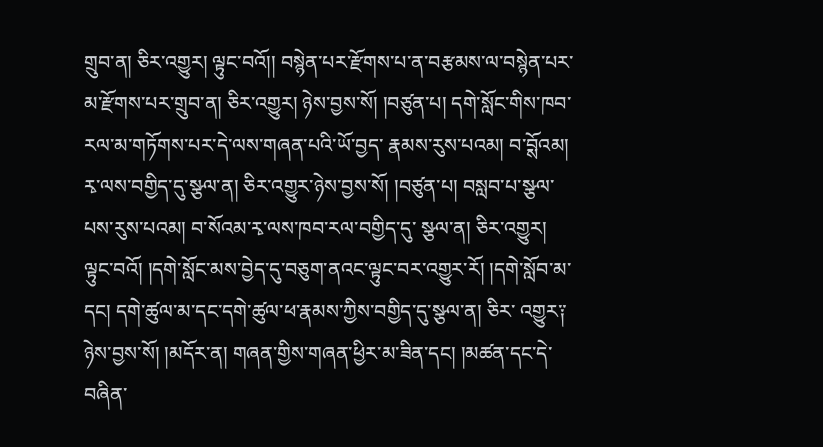གྲུབ་ན། ཅིར་འགྱུར། ལྟུང་བའོ།། བསྙེན་པར་རྫོགས་པ་ན་བརྩམས་ལ་བསྙེན་པར་མ་རྫོགས་པར་གྲུབ་ན། ཅིར་འགྱུར། ཉེས་བྱས་སོ། །བཙུན་པ། དགེ་སློང་གིས་ཁབ་རལ་མ་གཏོགས་པར་དེ་ལས་གཞན་པའི་ཡོ་བྱད་ རྣམས་རུས་པའམ། བ་བྶོའམ། རྭ་ལས་བགྱིད་དུ་སྩལ་ན། ཅིར་འགྱུར་ཉེས་བྱས་སོ། །བཙུན་པ། བསླབ་པ་སྩལ་པས་རུས་པའམ། བ་སོའམ་རྭ་ལས་ཁབ་རལ་བགྱིད་དུ་ སྩལ་ན། ཅིར་འགྱུར། ལྟུང་བའོ། །དགེ་སློང་མས་བྱེད་དུ་བཅུག་ནའང་ལྟུང་བར་འགྱུར་རོ། །དགེ་སློབ་མ་དང། དགེ་ཚུལ་མ་དང་དགེ་ཚུལ་ཕ་རྣམས་ཀྱིས་བགྱིད་དུ་སྩལ་ན། ཅིར་ འགྱུར༑ ཉེས་བྱས་སོ། །མདོར་ན། གཞན་གྱིས་གཞན་ཕྱིར་མ་ཟིན་དང། །མཚན་དང་དེ་བཞིན་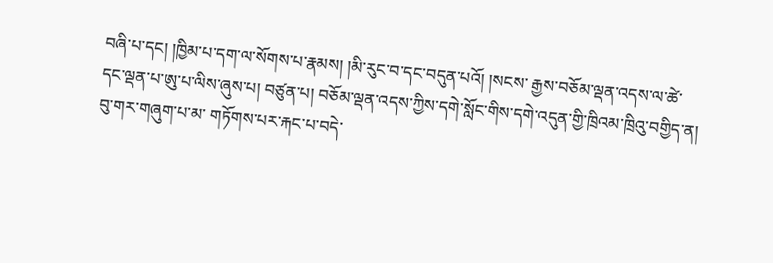བཞི་པ་དང། །ཁྱིམ་པ་དག་ལ་སོགས་པ་རྣམས། །མི་རུང་བ་དང་བདུན་པའོ། །སངས་ རྒྱས་བཅོམ་ལྡན་འདས་ལ་ཚེ་དང་ལྡན་པ་ཨུ་པ་ལིས་ཞུས་པ། བཙུན་པ། བཅོམ་ལྡན་འདས་ཀྱིས་དགེ་སློང་གིས་དགེ་འདུན་གྱི་ཁྲིའམ་ཁྲིའུ་བགྱིད་ན། བུ་གར་གཞུག་པ་མ་ གཏོགས་པར་རྐང་པ་བདེ་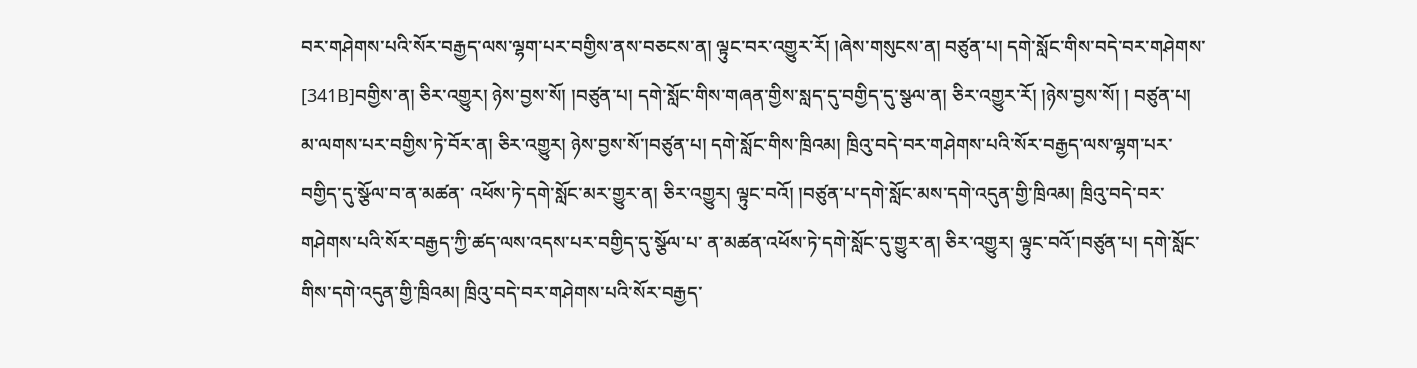བར་གཤེགས་པའི་སོར་བརྒྱད་ལས་ལྷག་པར་བགྱིས་ནས་བཅངས་ན། ལྟུང་བར་འགྱུར་རོ། །ཞེས་གསུངས་ན། བཙུན་པ། དགེ་སློང་གིས་བདེ་བར་གཤེགས་ [341B]བགྱིས་ན། ཅིར་འགྱུར། ཉེས་བྱས་སོ། །བཙུན་པ། དགེ་སློང་གིས་གཞན་གྱིས་སླད་དུ་བགྱིད་དུ་སྩལ་ན། ཅིར་འགྱུར་རོ། །ཉེས་བྱས་སོ། ། བཙུན་པ། མ་ལགས་པར་བགྱིས་ཏེ་བོར་ན། ཅིར་འགྱུར། ཉེས་བྱས་སོ་།བཙུན་པ། དགེ་སློང་གིས་ཁྲིའམ། ཁྲིའུ་བདེ་བར་གཤེགས་པའི་སོར་བརྒྱད་ལས་ལྷག་པར་བགྱིད་དུ་སྩོལ་བ་ན་མཚན་ འཕོས་ཏེ་དགེ་སློང་མར་གྱུར་ན། ཅིར་འགྱུར། ལྟུང་བའོ། །བཙུན་པ་དགེ་སློང་མས་དགེ་འདུན་གྱི་ཁྲིའམ། ཁྲིའུ་བདེ་བར་གཤེགས་པའི་སོར་བརྒྱད་ཀྱི་ཚད་ལས་འདས་པར་བགྱིད་དུ་སྩོལ་པ་ ན་མཚན་འཕོས་ཏེ་དགེ་སློང་དུ་གྱུར་ན། ཅིར་འགྱུར། ལྟུང་བའོ་།བཙུན་པ། དགེ་སློང་གིས་དགེ་འདུན་གྱི་ཁྲིའམ། ཁྲིའུ་བདེ་བར་གཤེགས་པའི་སོར་བརྒྱད་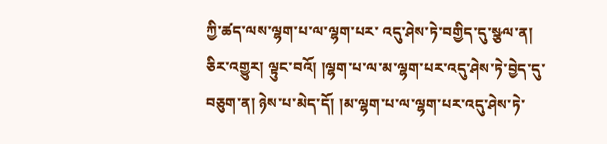ཀྱི་ཚད་ལས་ལྷག་པ་ལ་ལྷག་པར་ འདུ་ཤེས་ཏེ་བགྱིད་དུ་སྩལ་ན། ཅིར་འགྱུར། ལྟུང་བའོ། །ལྷག་པ་ལ་མ་ལྷག་པར་འདུ་ཤེས་ཏེ་བྱེད་དུ་བཅུག་ན། ཉེས་པ་མེད་དོ། །མ་ལྷག་པ་ལ་ལྷག་པར་འདུ་ཤེས་ཏེ་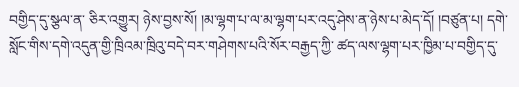བགྱིད་དུ་སྩལ་ན་ ཅིར་འགྱུར། ཉེས་བྱས་སོ། །མ་ལྷག་པ་ལ་མ་ལྷག་པར་འདུ་ཤེས་ན་ཉེས་པ་མེད་དོ། །བཙུན་པ། དགེ་སློང་གིས་དགེ་འདུན་གྱི་ཁྲིའམ་ཁྲིའུ་བདེ་བར་གཤེགས་པའི་སོར་བརྒྱད་ཀྱི་ ཚད་ལས་ལྷག་པར་ཁྱིམ་པ་བགྱིད་དུ་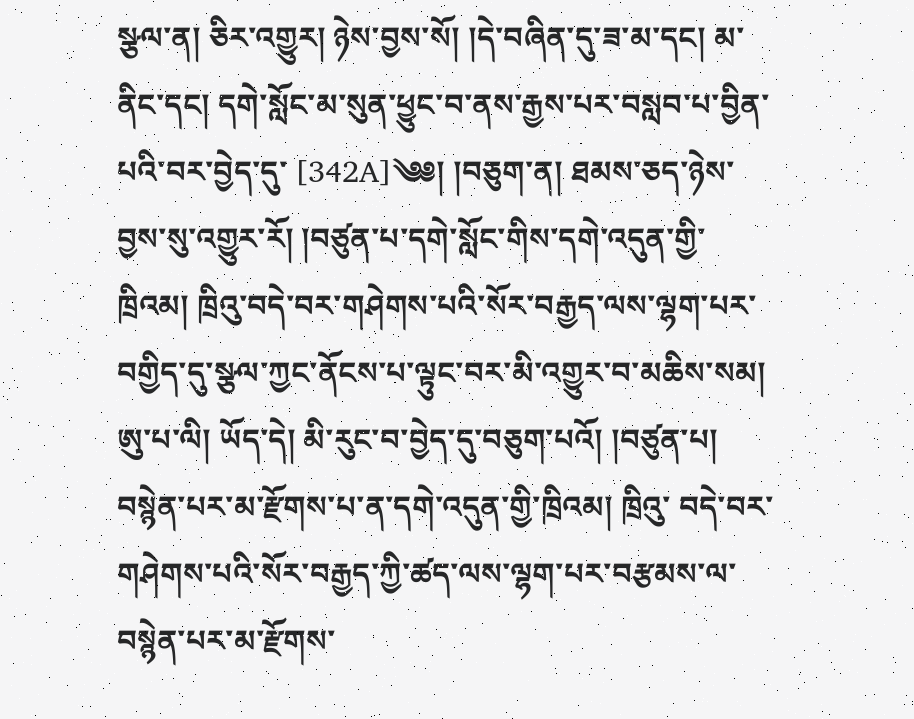སྩལ་ན། ཅིར་འགྱུར། ཉེས་བྱས་སོ། །དེ་བཞིན་དུ་ཟ་མ་དང། མ་ནིང་དང། དགེ་སློང་མ་སུན་ཕྱུང་བ་ནས་རྒྱས་པར་བསླབ་པ་བྱིན་པའི་བར་བྱེད་དུ་ [342A]༄༅། །བཅུག་ན། ཐམས་ཅད་ཉེས་བྱས་སུ་འགྱུར་རོ། །བཙུན་པ་དགེ་སློང་གིས་དགེ་འདུན་གྱི་ཁྲིའམ། ཁྲིའུ་བདེ་བར་གཤེགས་པའི་སོར་བརྒྱད་ལས་ལྷག་པར་ བགྱིད་དུ་སྩལ་ཀྱང་ནོངས་པ་ལྟུང་བར་མི་འགྱུར་བ་མཆིས་སམ། ཨུ་པ་ལི། ཡོད་དེ། མི་རུང་བ་བྱེད་དུ་བཅུག་པའོ། །བཙུན་པ། བསྙེན་པར་མ་རྫོགས་པ་ན་དགེ་འདུན་གྱི་ཁྲིའམ། ཁྲིའུ་ བདེ་བར་གཤེགས་པའི་སོར་བརྒྱད་ཀྱི་ཚད་ལས་ལྷག་པར་བརྩམས་ལ་བསྙེན་པར་མ་རྫོགས་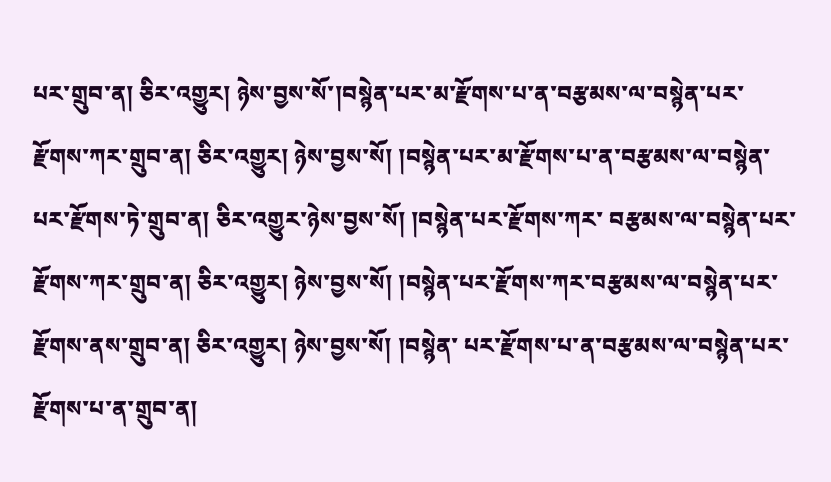པར་གྲུབ་ན། ཅིར་འགྱུར། ཉེས་བྱས་སོ་།བསྙེན་པར་མ་རྫོགས་པ་ན་བརྩམས་ལ་བསྙེན་པར་ རྫོགས་ཀར་གྲུབ་ན། ཅིར་འགྱུར། ཉེས་བྱས་སོ། །བསྙེན་པར་མ་རྫོགས་པ་ན་བརྩམས་ལ་བསྙེན་པར་རྫོགས་ཏེ་གྲུབ་ན། ཅིར་འགྱུར་ཉེས་བྱས་སོ། །བསྙེན་པར་རྫོགས་ཀར་ བརྩམས་ལ་བསྙེན་པར་རྫོགས་ཀར་གྲུབ་ན། ཅིར་འགྱུར། ཉེས་བྱས་སོ། །བསྙེན་པར་རྫོགས་ཀར་བརྩམས་ལ་བསྙེན་པར་རྫོགས་ནས་གྲུབ་ན། ཅིར་འགྱུར། ཉེས་བྱས་སོ། །བསྙེན་ པར་རྫོགས་པ་ན་བརྩམས་ལ་བསྙེན་པར་རྫོགས་པ་ན་གྲུབ་ན།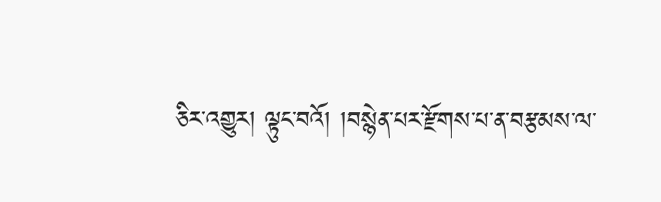ཅིར་འགྱུར། ལྟུང་བའོ། །བསྙེན་པར་རྫོགས་པ་ན་བརྩམས་ལ་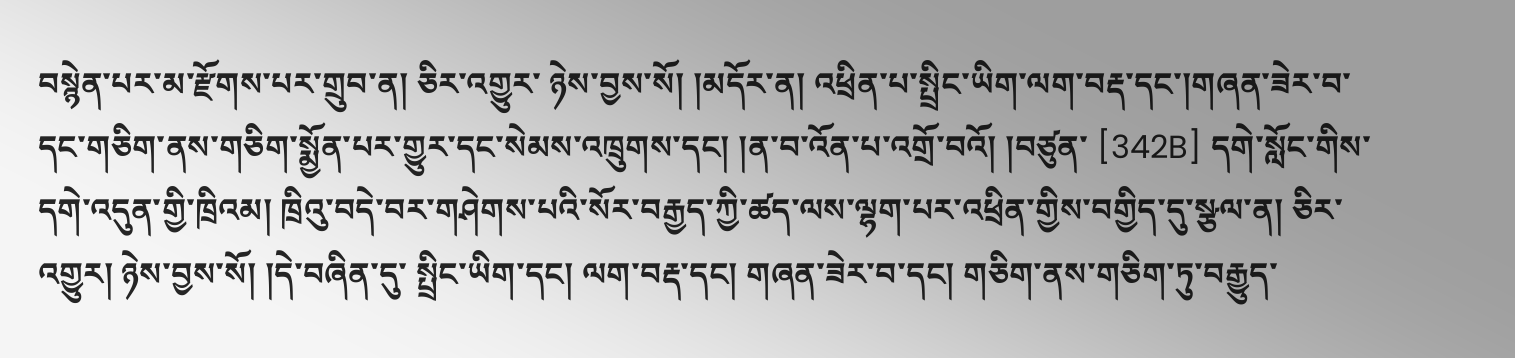བསྙེན་པར་མ་རྫོགས་པར་གྲུབ་ན། ཅིར་འགྱུར་ ཉེས་བྱས་སོ། །མདོར་ན། འཕྲིན་པ་སྤྲིང་ཡིག་ལག་བརྡ་དང་།གཞན་ཟེར་བ་དང་གཅིག་ནས་གཅིག་སྨྱོན་པར་གྱུར་དང་སེམས་འཁྲུགས་དང། །ན་བ་འོན་པ་འགྲོ་བའོ། །བཙུན་ [342B] དགེ་སློང་གིས་དགེ་འདུན་གྱི་ཁྲིའམ། ཁྲིའུ་བདེ་བར་གཤེགས་པའི་སོར་བརྒྱད་ཀྱི་ཚད་ལས་ལྷག་པར་འཕྲིན་གྱིས་བགྱིད་དུ་སྩལ་ན། ཅིར་འགྱུར། ཉེས་བྱས་སོ། །དེ་བཞིན་དུ་ སྤྲིང་ཡིག་དང། ལག་བརྡ་དང། གཞན་ཟེར་བ་དང། གཅིག་ནས་གཅིག་ཏུ་བརྒྱུད་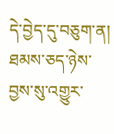དེ་བྱེད་དུ་བཅུག་ན། ཐམས་ཅད་ཉེས་བྱས་སུ་འགྱུར་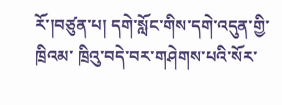རོ་།བཙུན་པ། དགེ་སློང་གིས་དགེ་འདུན་གྱི་ཁྲིའམ་ ཁྲིའུ་བདེ་བར་གཤེགས་པའི་སོར་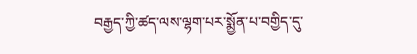བརྒྱད་ཀྱི་ཚད་ལས་ལྷག་པར་སྨྱོན་པ་བགྱིད་དུ་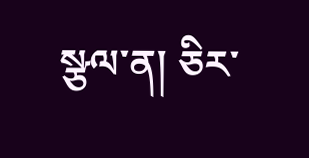སྩལ་ན། ཅིར་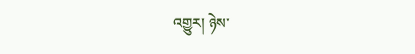འགྱུར། ཉེས་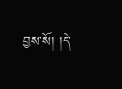བྱས་སོ། །དེ་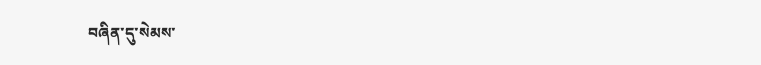བཞིན་དུ་སེམས་